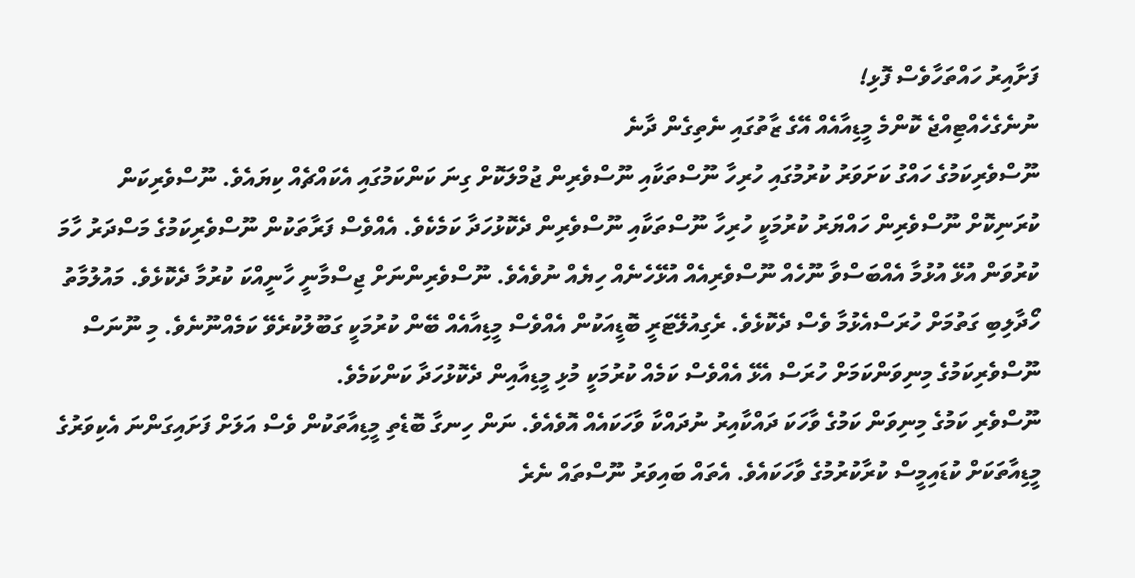ފަށާއިރު ހައްތަހާވެސް ފޮޅި!
ނުނެގެހެއްޓިއްޖެ ކޮންމެ މީޑިއާއެއް އޭގެ ޒާތުގައި ނެތިގެން ދާނެ
ނޫސްވެރިކަމުގެ ހައްގު ކަށަވަރު ކުރުމުގައި ހުރިހާ ނޫސްތަކާއި ނޫސްވެރިން ޖުމްލަކޮށް ގިނަ ކަންކަމުގައި އެކައްޗެއް ކިޔައެވެ. ނޫސްވެރިކަން ކުރަނިކޮށް ނޫސްވެރިން ހައްޔަރު ކުރުމަކީ ހުރިހާ ނޫސްތަކާއި ނޫސްވެރިން ދެކޮޅުހަދާ ކަމެކެވެ. އެއްވެސް ފަރާތަކުން ނޫސްވެރިކަމުގެ މަސްދަރު ހާމަ ކުރުވަން އުޅޭ އުޅުމާ އެއްބަސްވާ ނޫހެއް ނޫސްވެރިއެއް އުޅޭހެނެއް ހިޔެއް ނުވެއެވެ. ނޫސްވެރިންނަށް ޖިސްމާނީ ހާނީއްކަ ކުރުމާ ދެކޮޅެވެ. މައުލުމާތު ހޯދާލިބި ގަތުމަށް ހުރަސްއެޅުމާ ވެސް ދެކޮޅެވެ. ރެގިއުލޭޓަރީ ބޮޑީއަކުން އެއްވެސް މީޑިއާއެއް ބޭން ކުރުމަކީ ގަބޫލުކުރެވޭ ކަމެއްނޫނެވެ. މި ނޫނަސް ނޫސްވެރިކަމުގެ މިނިވަންކަމަށް ހުރަސް އެޅޭ އެއްވެސް ކަމެއް ކުރުމަކީ މުޅި މީޑިއާއިން ދެކޮޅުހަދާ ކަންކަމެވެ.
ނޫސްވެރި ކަމުގެ މިނިވަން ކަމުގެ ވާހަކަ ދައްކާއިރު ނުދައްކާ ވާހަކައެއް އޮވެއެވެ. ނަން ހިނގާ ބޮޑެތި މީޑިއާތަކުން ވެސް އަލަށް ފަށައިގަންނަ އެކިވަރުގެ މީޑިއާތަކަށް ކުޑައިމީސް ކުރާކުރުމުގެ ވާހަކައެވެ. އެތައް ބައިވަރު ނޫސްތައް ނެރެ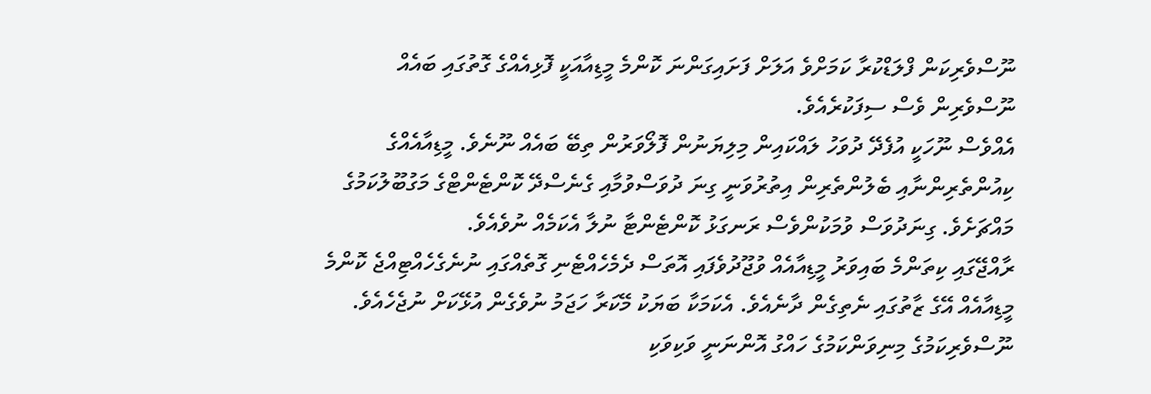ނޫސްވެރިކަން ފްލަޑްކުރާ ކަމަށްވެ އަލަށް ފަށައިގަންނަ ކޮންމެ މީޑިއާއަކީ ފޮޅިއެއްގެ ގޮތުގައި ބައެއް ނޫސްވެރިން ވެސް ސިފަކުރެއެވެ.
އެއްވެސް ނޫހަކީ އުފެދޭ ދުވަހު ލައްކައިން މިލިޔަނުން ފޮލޯވަރުން ތިބޭ ބައެއް ނޫނެވެ. މީޑިއާއެއްގެ ކިއުންތެރިންނާއި ބެލުންތެރިން އިތުރުވަނީ ގިނަ ދުވަސްވުމާއި ގެނެސްދޭ ކޮންޓެންޓްގެ މަގުބޫލުކަމުގެ މައްޗަށެވެ. ގިނަދުވަސް ވުމަކުންވެސް ރަނގަޅު ކޮންޓެންޓާ ނުލާ އެކަމެއް ނުވެއެވެ.
ރާއްޖޭގައި ކިތަންމެ ބައިވަރު މީޑިއާއެއް ވުޖޫދުވެފައި އޮތަސް ދެމެހެއްޓެނި ގޮތެއްގައި ނުނެގެހެއްޓިއްޖެ ކޮންމެ މީޑިއާއެއް އޭގެ ޒާތުގައި ނެތިގެން ދާނެއެވެ. އެކަމަކާ ބަޔަކު މޭކަރާ ހަޖަމު ނުވެގެން އުޅޭކަށް ނުޖެހެއެވެ. ނޫސްވެރިކަމުގެ މިނިވަންކަމުގެ ހައްގު އޮންނަނީ ވަކިވަކި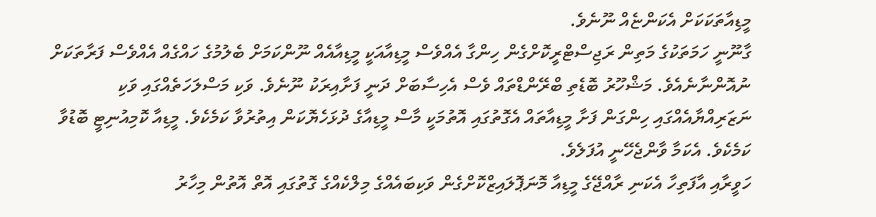މީޑިއާތަކަކަށް އެކަންޏެއް ނޫނެވެ.
ގާނޫނީ ހަމަތަކުގެ މަތިން ރަޖިސްޓްރީކޮށްގެން ހިންގާ އެއްވެސް މީޑިއާއަކީ މީޑިއާއެއް ނޫންކަމަށް ބެލުމުގެ ހައްގެއް އެއްވެސް ފަރާތަކަށް ނުއޮންނާނެއެވެ. މަޝްހޫރު ބޮޑެތި ބްރޭންޑްތައް ވެސް އެހިސާބަށް ދަނީ ފަށާއިރަކު ނޫނެވެ. ވަކި މަސްލަހަތެއްގައި ވަކި ނަޒަރިއްޔާއެއްގައި ހިންގަން ފަށާ މީޑިއާތައް އެގޮތުގައި އޮތުމަކީ މާސް މީޑިއާގެ ދުޅަހެޔޮކަން އިތުރުވާ ކަމެކެވެ. މީޑިއާ ކޮމިއުނިޓީ ބޮޑުވާ ކަމެކެވެ. އެކަމާ ވާންޖެހޭނީ އުފަލެވެ.
ހަވީރާއި އާފަތިހާ އެކަނި ރާއްޖޭގެ މީޑިއާ މޮނަޕޮލައިޒްކޮށްގެން ވަކިބައެއްގެ މިލްކެއްގެ ގޮތުގައި އޮތް އޮތުން މިހާރު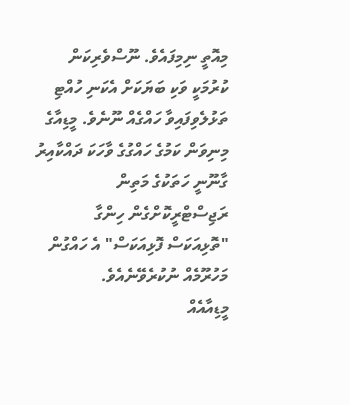މިއޮތީ ނިމިފައެވެ. ނޫސްވެރިކަން ކުރުމަކީ ވަކި ބަޔަކަށް އެކަނި ހުއްޓި ތަޅުލެވިފައިވާ ހައްގެއް ނޫނެވެ. މީޑިއާގެ މިނިވަން ކަމުގެ ހައްގުގެ ވާހަކަ ދައްކާއިރު ގާނޫނީ ހަތަކުގެ މަތިން ރަޖިސްޓްރީކޮށްގެން ހިންގާ "ތޮޅިއަކަސް ފޮޅިއަކަސް" އެ ހައްގުން މަހުރޫމެއް ނުކުރެވޭނެއެވެ.
މީޑިއާއެއް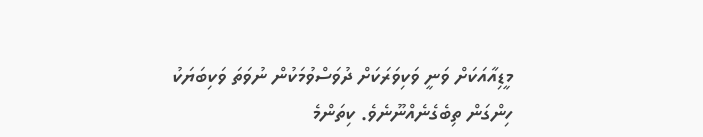މީޑިއާއަކަށް ވަނީ ވަކިވަރަކަށް ދުވަސްވުމަކުން ނުވަތަ ވަކިބަޔަކު ހިންގަން ތިބެގެނެއްނޫނެވެ. ކިތަންމެ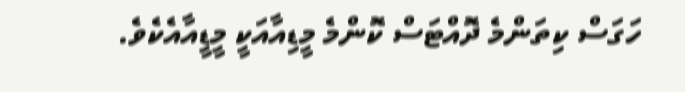ހަގަސް ކިތަންމެ ދޮއްޓަސް ކޮންމެ މީޑިއާއަކީ މީޑީއާއެކެވެ.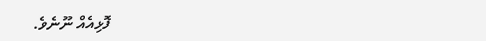ފޮޅިއެއް ނޫނެވެ.